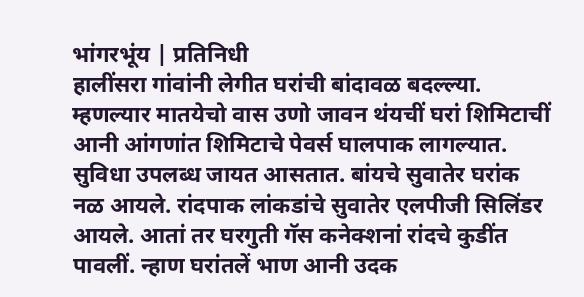भांगरभूंय | प्रतिनिधी
हालींसरा गांवांनी लेगीत घरांची बांदावळ बदल्ल्या. म्हणल्यार मातयेचो वास उणो जावन थंयचीं घरां शिमिटाचीं आनी आंगणांत शिमिटाचे पेवर्स घालपाक लागल्यात. सुविधा उपलब्ध जायत आसतात. बांयचे सुवातेर घरांक नळ आयले. रांदपाक लांकडांचे सुवातेर एलपीजी सिलिंडर आयले. आतां तर घरगुती गॅस कनेक्शनां रांदचे कुडींत पावलीं. न्हाण घरांतलें भाण आनी उदक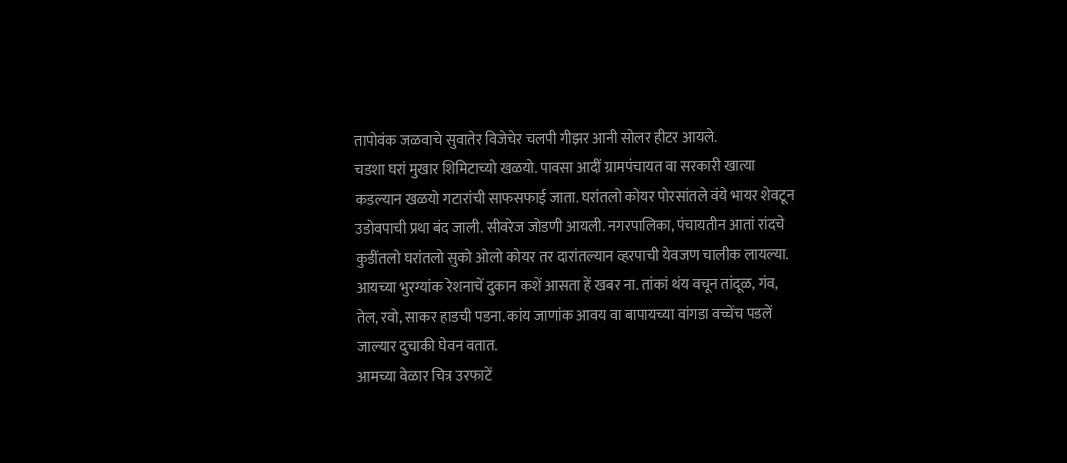तापोवंक जळवाचे सुवातेर विजेचेर चलपी गीझर आनी सोलर हीटर आयले.
चडशा घरां मुखार शिमिटाच्यो खळयो. पावसा आदीं ग्रामपंचायत वा सरकारी खात्या कडल्यान खळयो गटारांची साफसफाई जाता. घरांतलो कोयर पोरसांतले वंये भायर शेवटून उडोवपाची प्रथा बंद जाली. सीवरेज जोडणी आयली. नगरपालिका, पंचायतीन आतां रांदचे कुडींतलो घरांतलो सुको ओलो कोयर तर दारांतल्यान व्हरपाची येवजण चालीक लायल्या.
आयच्या भुरग्यांक रेशनाचें दुकान कशें आसता हें खबर ना. तांकां थंय वचून तांदूळ, गंव, तेल, रवो, साकर हाडची पडना. कांय जाणांक आवय वा बापायच्या वांगडा वच्चेंच पडलें जाल्यार दुचाकी घेवन वतात.
आमच्या वेळार चित्र उरफाटें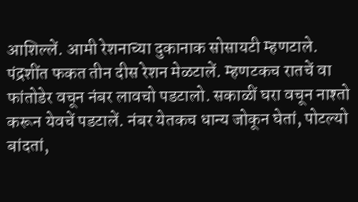आशिल्लें. आमी रेशनाच्या दुकानाक सोसायटी म्हणटाले. पंद्रशींत फकत तीन दीस रेशन मेळटालें. म्हणटकच रातचें वा फांतोडेर वचून नंबर लावचो पडटालो. सकाळीं घरा वचून नाश्तो करून येवचें पडटालें. नंबर येतकच धान्य जोकून घेतां, पोटल्यो बांदतां,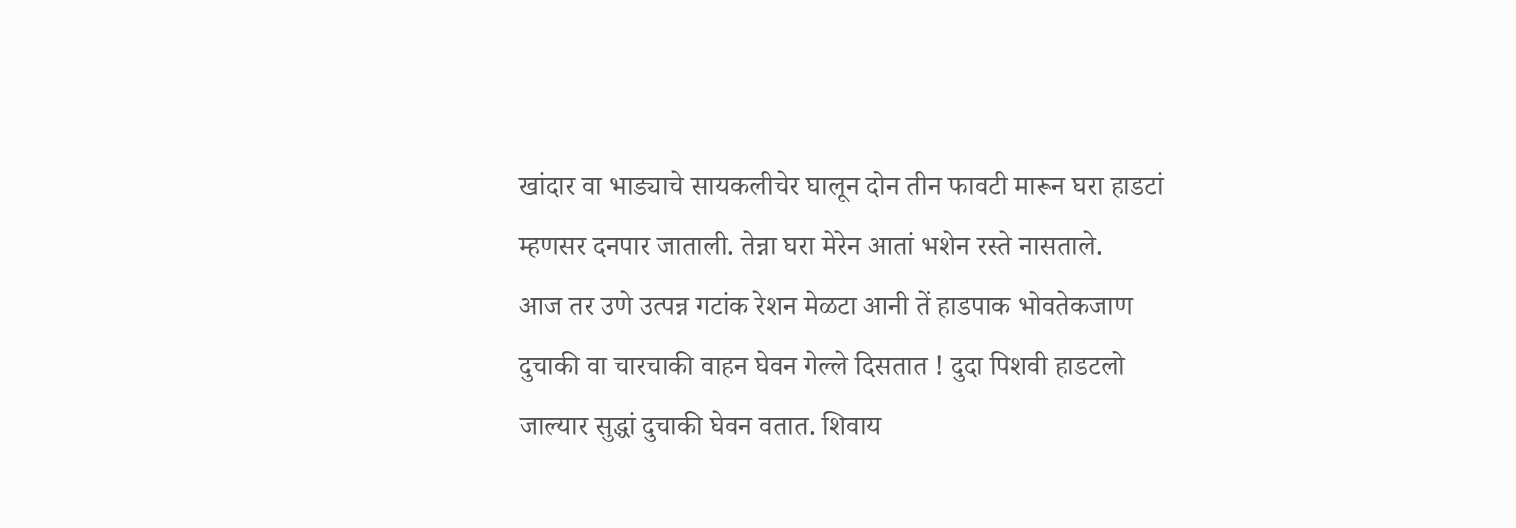खांदार वा भाड्याचे सायकलीचेर घालून दोन तीन फावटी मारून घरा हाडटां म्हणसर दनपार जाताली. तेन्ना घरा मेरेन आतां भशेन रस्ते नासताले.
आज तर उणे उत्पन्न गटांक रेशन मेळटा आनी तें हाडपाक भोवतेकजाण दुचाकी वा चारचाकी वाहन घेवन गेल्ले दिसतात ! दुदा पिशवी हाडटलो जाल्यार सुद्धां दुचाकी घेवन वतात. शिवाय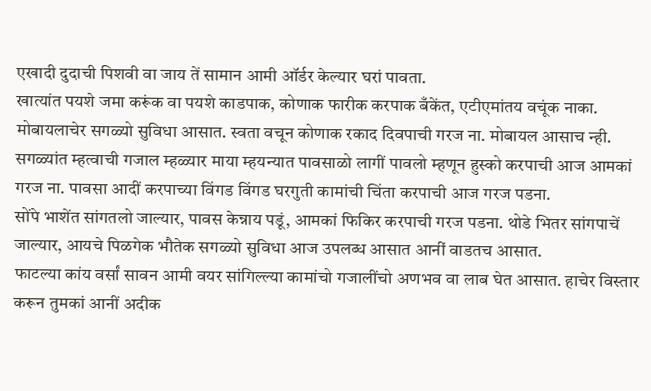एखादी दुदाची पिशवी वा जाय तें सामान आमी ऑर्डर केल्यार घरां पावता.
खात्यांत पयशे जमा करूंक वा पयशे काडपाक, कोणाक फारीक करपाक बँकेंत, एटीएमांतय वचूंक नाका. मोबायलाचेर सगळ्यो सुविधा आसात. स्वता वचून कोणाक रकाद दिवपाची गरज ना. मोबायल आसाच न्ही.
सगळ्यांत म्हत्वाची गजाल म्हळ्यार माया म्हयन्यात पावसाळो लागीं पावलो म्हणून हुस्को करपाची आज आमकां गरज ना. पावसा आदीं करपाच्या विंगड विंगड घरगुती कामांची चिंता करपाची आज गरज पडना.
सोंपे भाशेंत सांगतलो जाल्यार, पावस केन्नाय पडूं, आमकां फिकिर करपाची गरज पडना. थोडे भितर सांगपाचें जाल्यार, आयचे पिळगेक भौतेक सगळ्यो सुविधा आज उपलब्ध आसात आनीं वाडतच आसात.
फाटल्या कांय वर्सां सावन आमी वयर सांगिल्ल्या कामांचो गजालींचो अणभव वा लाब घेत आसात. हाचेर विस्तार करून तुमकां आनीं अदीक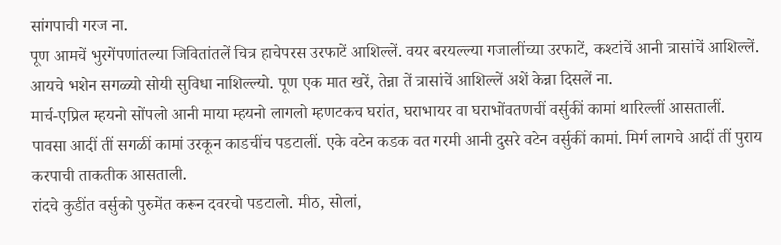सांगपाची गरज ना.
पूण आमचें भुरगेंपणांतल्या जिवितांतलें चित्र हाचेपरस उरफाटें आशिल्लें. वयर बरयल्ल्या गजालींच्या उरफाटें, कश्टांचें आनी त्रासांचें आशिल्लें. आयचे भशेन सगळ्यो सोयी सुविधा नाशिल्ल्यो. पूण एक मात खरें, तेन्ना तें त्रासांचें आशिल्लें अशें केन्ना दिसलें ना.
मार्च-एप्रिल म्हयनो सोंपलो आनी माया म्हयनो लागलो म्हणटकच घरांत, घराभायर वा घराभोंवतणचीं वर्सुकीं कामां थारिल्लीं आसतालीं. पावसा आदीं तीं सगळीं कामां उरकून काडचींच पडटालीं. एके वटेन कडक वत गरमी आनी दुसरे वटेन वर्सुकीं कामां. मिर्ग लागचे आदीं तीं पुराय करपाची ताकतीक आसताली.
रांदचे कुडींत वर्सुको पुरुमेंत करून दवरचो पडटालो. मीठ, सोलां,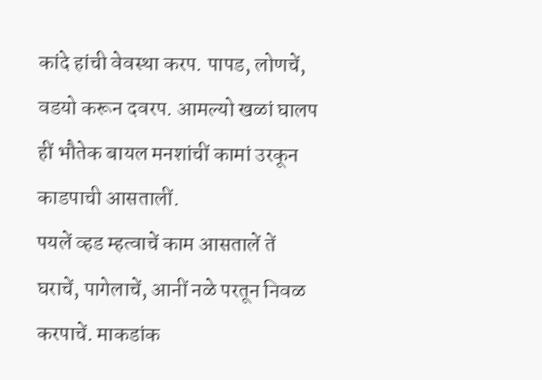कांदे हांची वेवस्था करप. पापड, लोणचें, वडयो करून दवरप. आमल्यो खळां घालप हीं भौतेक बायल मनशांचीं कामां उरकून काडपाची आसतालीं.
पयलें व्हड म्हत्वाचें काम आसतालें तें घराचें, पागेलाचें, आनीं नळे परतून निवळ करपाचें. माकडांक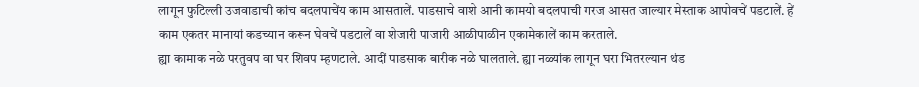लागून फुटिल्ली उजवाडाची कांच बदलपाचेंय काम आसतालें. पाडसाचे वाशे आनी कामयो बदलपाची गरज आसत जाल्यार मेस्ताक आपोवचें पडटालें. हें काम एकतर मानायां कडच्यान करून घेवचें पडटालें वा शेजारी पाजारी आळीपाळीन एकामेकालें काम करताले.
ह्या कामाक नळे परतुवप वा घर शिवप म्हणटाले. आदीं पाडसाक बारीक नळे घालताले. ह्या नळ्यांक लागून घरा भितरल्यान थंड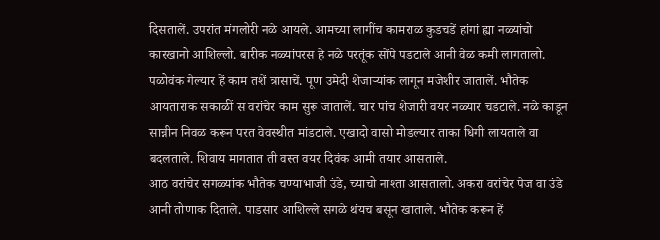दिसतालें. उपरांत मंगलोरी नळे आयले. आमच्या लागींच कामराळ कुडचडें हांगां ह्या नळ्यांचो कारखानो आशिल्लो. बारीक नळ्यांपरस हे नळे परतूंक सोंपे पडटाले आनी वेळ कमी लागतालो.
पळोवंक गेल्यार हें काम तशें त्रासाचें. पूण उमेदी शेजाऱ्यांक लागून मजेशीर जातालें. भौतेक आयताराक सकाळीं स वरांचेर काम सुरू जातालें. चार पांच शेजारी वयर नळ्यार चडटाले. नळे काडून सान्नीन निवळ करून परत वेवस्थीत मांडटाले. एखादो वासो मोडल्यार ताका धिगी लायताले वा बदलताले. शिवाय मागतात ती वस्त वयर दिवंक आमी तयार आसताले.
आठ वरांचेर सगळ्यांक भौतेक चण्याभाजी उंडे, च्याचो नाश्ता आसतालो. अकरा वरांचेर पेज वा उंडे आनी तोणाक दिताले. पाडसार आशिल्ले सगळे थंयच बसून खाताले. भौतेक करून हें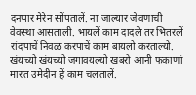दनपार मेरेन सोंपतालें. ना जाल्यार जेवणाची वेवस्था आसताली. भायलें काम दादले तर भितरलें रांदपाचें निवळ करपाचें काम बायलो करताल्यो. खंयच्यो खंयच्यो जगावयल्यो खबरो आनी फकाणां मारत उमेदीन हें काम चलतालें.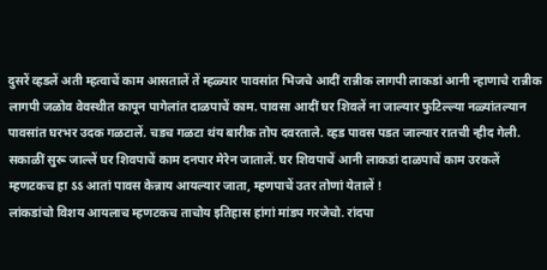दुसरें व्हडलें अती म्हत्वाचें काम आसतालें तें म्हळ्यार पावसांत भिजचे आदीं रान्नीक लागपी लाकडां आनी न्हाणाचे रान्नीक लागपी जळोव वेवस्थीत कापून पागेलांत दाळपाचें काम. पावसा आदीं घर शिवलें ना जाल्यार फुटिल्ल्या नळ्यांतल्यान पावसांत घरभर उदक गळटालें. चडच गळटा थंय बारीक तोप दवरताले. व्हड पावस पडत जाल्यार रातची न्हीद गेली.
सकाळीं सुरू जाल्लें घर शिवपाचें काम दनपार मेरेन जातालें. घर शिवपाचें आनी लाकडां दाळपाचें काम उरकलें म्हणटकच हा ऽऽ आतां पावस केन्नाय आयल्यार जाता, म्हणपाचें उतर तोणां येतालें !
लांकडांचो विशय आयलाच म्हणटकच ताचोय इतिहास हांगां मांडप गरजेचो. रांदपा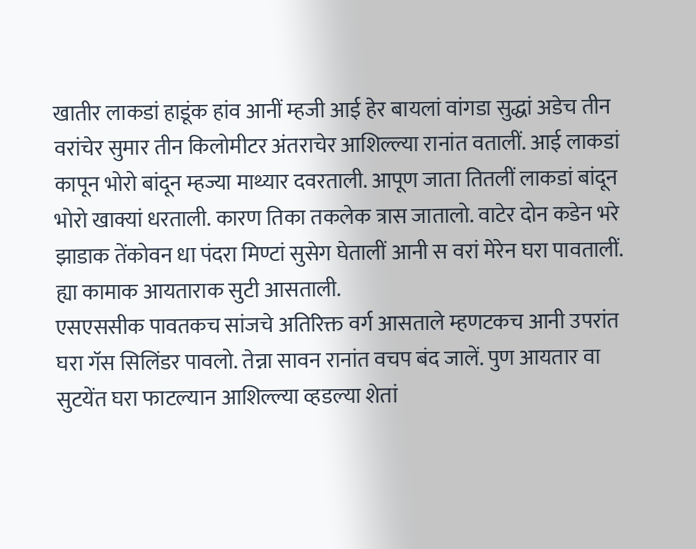खातीर लाकडां हाडूंक हांव आनीं म्हजी आई हेर बायलां वांगडा सुद्धां अडेच तीन वरांचेर सुमार तीन किलोमीटर अंतराचेर आशिल्ल्या रानांत वतालीं. आई लाकडां कापून भोरो बांदून म्हज्या माथ्यार दवरताली. आपूण जाता तितलीं लाकडां बांदून भोरो खाक्यां धरताली. कारण तिका तकलेक त्रास जातालो. वाटेर दोन कडेन भरे झाडाक तेंकोवन धा पंदरा मिण्टां सुसेग घेतालीं आनी स वरां मेरेन घरा पावतालीं. ह्या कामाक आयताराक सुटी आसताली.
एसएससीक पावतकच सांजचे अतिरिक्त वर्ग आसताले म्हणटकच आनी उपरांत घरा गॅस सिलिंडर पावलो. तेन्ना सावन रानांत वचप बंद जालें. पुण आयतार वा सुटयेंत घरा फाटल्यान आशिल्ल्या व्हडल्या शेतां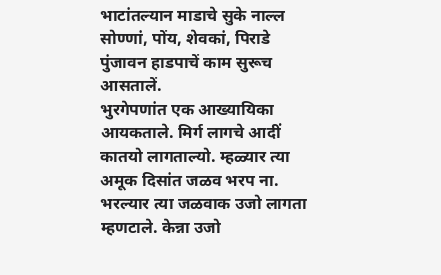भाटांतल्यान माडाचे सुके नाल्ल सोण्णां, पोंय, शेवकां, पिराडे पुंजावन हाडपाचें काम सुरूच आसतालें.
भुरगेपणांत एक आख्यायिका आयकताले. मिर्ग लागचे आदीं कातयो लागताल्यो. म्हळ्यार त्या अमूक दिसांत जळव भरप ना. भरल्यार त्या जळवाक उजो लागता म्हणटाले. केन्ना उजो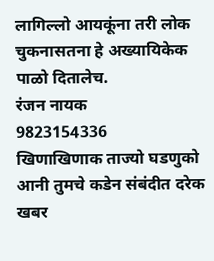लागिल्लो आयकूंना तरी लोक चुकनासतना हे अख्यायिकेक पाळो दितालेच.
रंजन नायक
9823154336
खिणाखिणाक ताज्यो घडणुको आनी तुमचे कडेन संबंदीत दरेक खबर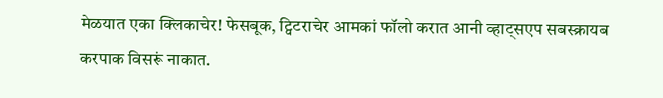मेळयात एका क्लिकाचेर! फेसबूक, ट्विटराचेर आमकां फॉलो करात आनी व्हाट्सएप सबस्क्रायब करपाक विसरूं नाकात.